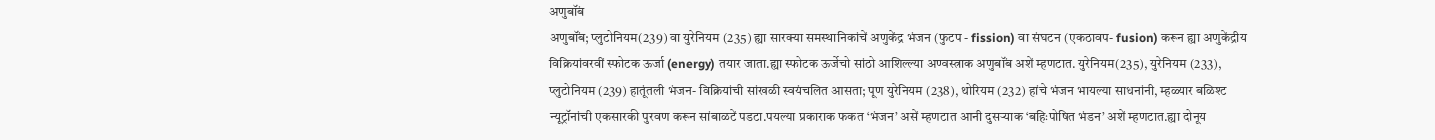अणुबॉंब
अणुबॉंब; प्लुटोनियम(239) वा युरेनियम (235) ह्या सारक्या समस्थानिकांचें अणुकेंद्र भंजन (फुटप - fission) वा संघटन (एकठावप- fusion) करून ह्या अणुकेंद्रीय विक्रियांवरवीं स्फोटक ऊर्जा (energy) तयार जाता.ह्या स्फोटक ऊर्जेचो सांठो आशिल्ल्या अण्वस्त्राक अणुबॉंब अशें म्हणटात. युरेनियम(235), युरेनियम (233), प्लुटोनियम (239) हातूंतली भंजन- विक्रियांची सांखळी स्वयंचलित आसता; पूण युरेनियम (238), थोरियम (232) हांचे भंजन भायल्या साधनांनी, म्हळ्यार बळिश्ट न्यूट्रॉनांची एकसारकी पुरवण करून सांबाळटें पडटा.पयल्या प्रकाराक फकत ‘भंजन’ असें म्हणटात आनी दुसऱ्याक ‘बहिःपोषित भंडन’ अशें म्हणटात.ह्या दोनूय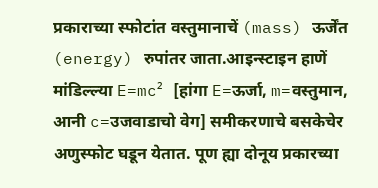प्रकाराच्या स्फोटांत वस्तुमानाचें (mass) ऊर्जेंत (energy) रुपांतर जाता.आइन्स्टाइन हाणें मांडिल्ल्या E=mc² [हांगा E=ऊर्जा, m=वस्तुमान, आनी c=उजवाडाचो वेग] समीकरणाचे बसकेचेर अणुस्फोट घडून येतात. पूण ह्या दोनूय प्रकारच्या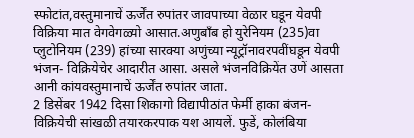स्फोटांत,वस्तुमानाचें ऊर्जेंत रुपांतर जावपाच्या वेळार घडून येवपी विक्रिया मात वेगवेगळ्यो आसात.अणुबॉंब हो युरेनियम (235)वा प्लुटोनियम (239) हांच्या सारक्या अणुंच्या न्यूट्रॉनावरपवींघडून येवपी भंजन- विक्रियेचेर आदारीत आसा. असले भंजनविक्रियेंत उणें आसता आनी कांयवस्तुमानाचें ऊर्जेंत रुपांतर जाता.
2 डिसेंबर 1942 दिसा शिकागो विद्यापीठांत फेर्मी हाका बंजन- विक्रियेची सांखळी तयारकरपाक यश आयलें. फुडें, कोलंबिया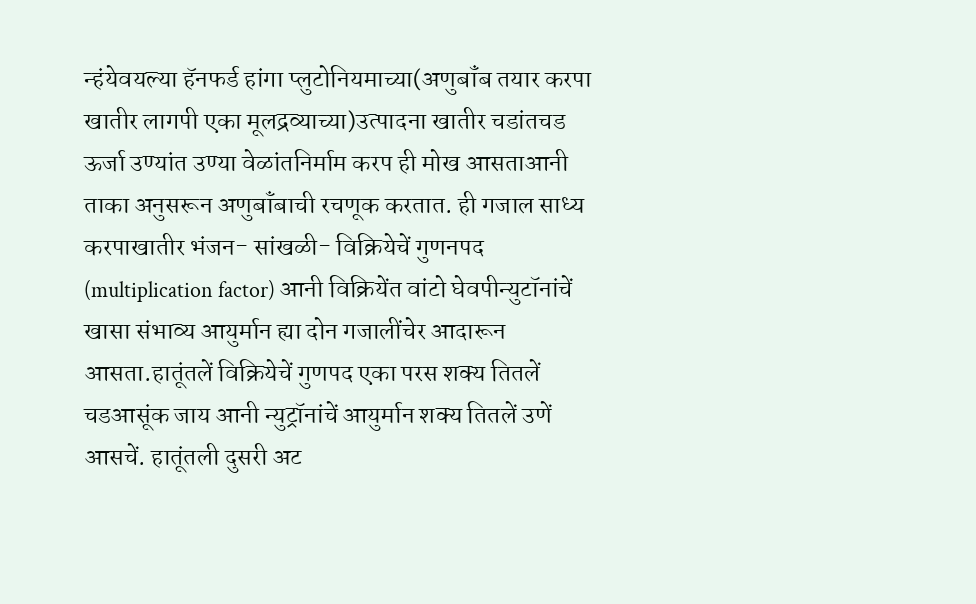न्हंयेवयल्या हॅनफर्ड हांगा प्लुटोनियमाच्या(अणुबॉंब तयार करपा खातीर लागपी एका मूलद्रव्याच्या)उत्पादना खातीर चडांतचड ऊर्जा उण्यांत उण्या वेळांतनिर्माम करप ही मोख आसताआनी ताका अनुसरून अणुबॉंबाची रचणूक करतात. ही गजाल साध्य करपाखातीर भंजन- सांखळी- विक्रियेचें गुणनपद (multiplication factor) आनी विक्रियेंत वांटो घेवपीन्युटॉनांचें खासा संभाव्य आयुर्मान ह्या दोन गजालींचेर आदारून आसता.हातूंतलें विक्रियेचें गुणपद एका परस शक्य तितलें चडआसूंक जाय आनी न्युट्रॉनांचें आयुर्मान शक्य तितलें उणें आसचें. हातूंतली दुसरी अट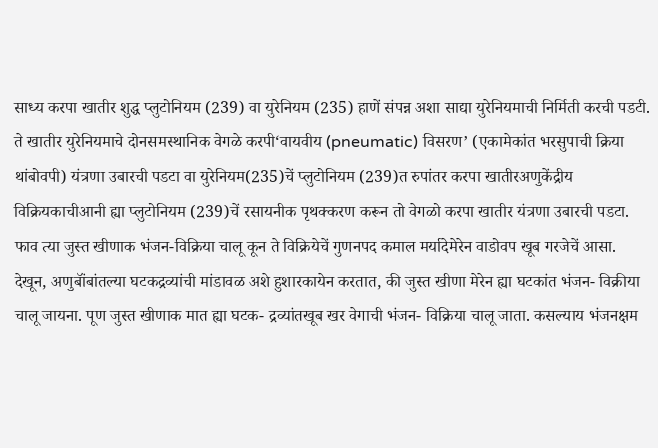साध्य करपा खातीर शुद्ध प्लुटोनियम (239) वा युरेनियम (235) हाणें संपन्न अशा साद्या युरेनियमाची निर्मिती करची पडटी. ते खातीर युरेनियमाचे दोनसमस्थानिक वेगळे करपी‘वायवीय (pneumatic) विसरण’ (एकामेकांत भरसुपाची क्रिया थांबोवपी) यंत्रणा उबारची पडटा वा युरेनियम(235)चें प्लुटोनियम (239)त रुपांतर करपा खातीरअणुकेंद्रीय विक्रियकाचीआनी ह्या प्लुटोनियम (239)चें रसायनीक पृथक्करण करून तो वेगळो करपा खातीर यंत्रणा उबारची पडटा.
फाव त्या जुस्त खीणाक भंजन-विक्रिया चालू कून ते विक्रियेचें गुणनपद कमाल मर्यादेमेरेन वाडोवप खूब गरजेचें आसा. देखून, अणुबॉंबांतल्या घटकद्रव्यांची मांडावळ अशे हुशारकायेन करतात, की जुस्त खीणा मेरेन ह्या घटकांत भंजन- विक्रीया चालू जायना. पूण जुस्त खीणाक मात ह्या घटक- द्रव्यांतखूब खर वेगाची भंजन- विक्रिया चालू जाता. कसल्याय भंजनक्षम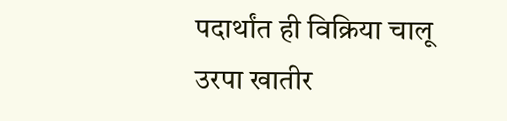पदार्थांत ही विक्रिया चालू उरपा खातीर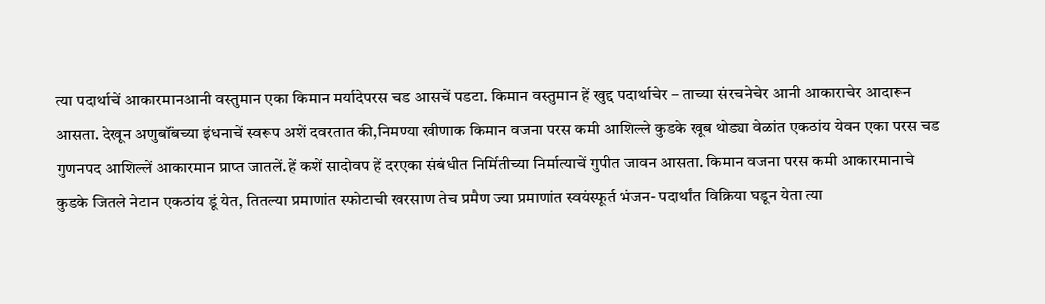त्या पदार्थाचें आकारमानआनी वस्तुमान एका किमान मर्यादेपरस चड आसचें पडटा. किमान वस्तुमान हें खुद्द पदार्थाचेर – ताच्या संरचनेचेर आनी आकाराचेर आदारून आसता. देखून अणुबॉंबच्या इंधनाचें स्वरूप अशें दवरतात की,निमण्या खीणाक किमान वजना परस कमी आशिल्ले कुडके खूब थोड्या वेळांत एकठांय येवन एका परस चड गुणनपद आशिल्लें आकारमान प्राप्त जातलें.हें कशें सादोवप हें दरएका संबंधीत निर्मितीच्या निर्मात्याचें गुपीत जावन आसता. किमान वजना परस कमी आकारमानाचे कुडके जितले नेटान एकठांय डूं येत, तितल्या प्रमाणांत स्फोटाची खरसाण तेच प्रमैण ज्या प्रमाणांत स्वयंस्फूर्त भंजन- पदार्थांत विक्रिया घडून येता त्या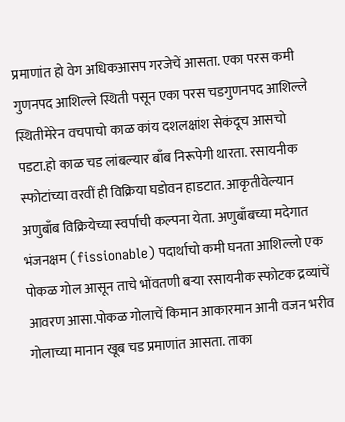प्रमाणांत हो वेग अधिकआसप गरजेचें आसता. एका परस कमी गुणनपद आशिल्ले स्थिती पसून एका परस चडगुणनपद आशिल्ले स्थितीमेरेन वचपाचो काळ कांय दशलक्षांश सेकंदूच आसचो पडटा.हो काळ चड लांबल्यार बाँब निरूपेगी थारता. रसायनीक स्फोटांच्या वरवीं ही विक्रिया घडोवन हाडटात. आकृतीवेल्यान अणुबाँब विक्रियेच्या स्वर्पाची कल्पना येता. अणुबाँबच्या मदेगात भंजनक्षम (fissionable) पदार्थाचो कमी घनता आशिल्लो एक पोकळ गोल आसून ताचे भोंवतणी बऱ्या रसायनीक स्फोटक द्रव्यांचें आवरण आसा.पोकळ गोलाचें किमान आकारमान आनी वजन भरीव गोलाच्या मानान खूब चड प्रमाणांत आसता. ताका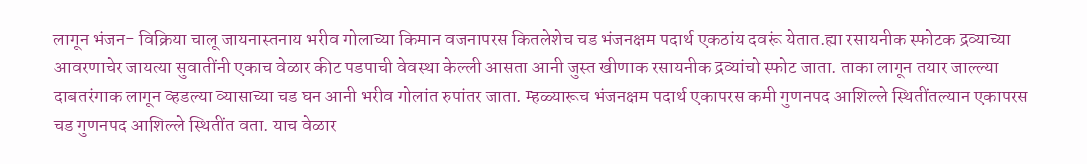लागून भंजन- विक्रिया चालू जायनास्तनाय भरीव गोलाच्या किमान वजनापरस कितलेशेच चड भंजनक्षम पदार्थ एकठांय दवरूं येतात.ह्या रसायनीक स्फोटक द्रव्याच्या आवरणाचेर जायत्या सुवातींनी एकाच वेळार कीट पडपाची वेवस्था केल्ली आसता आनी जुस्त खीणाक रसायनीक द्रव्यांचो स्फोट जाता. ताका लागून तयार जाल्ल्या दाबतरंगाक लागून व्हडल्या व्यासाच्या चड घन आनी भरीव गोलांत रुपांतर जाता. म्हळ्यारूच भंजनक्षम पदार्थ एकापरस कमी गुणनपद आशिल्ले स्थितींतल्यान एकापरस चड गुणनपद आशिल्ले स्थितींत वता. याच वेळार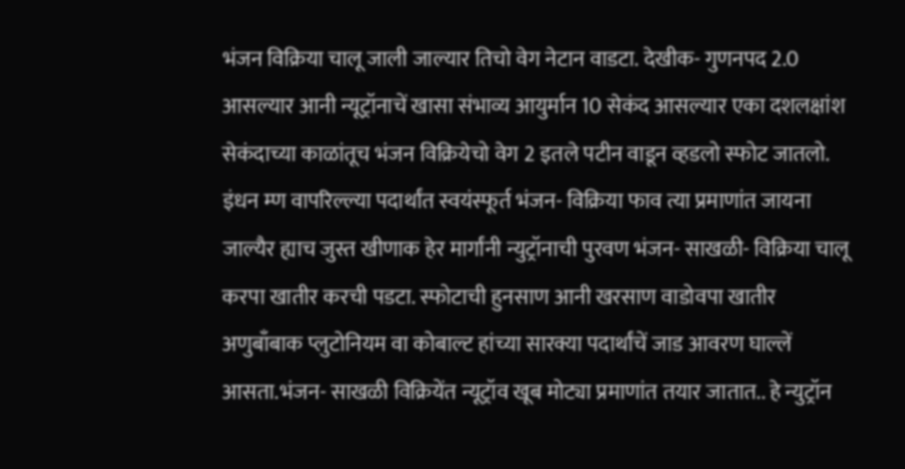भंजन विक्रिया चालू जाली जाल्यार तिचो वेग नेटान वाडटा. देखीक- गुणनपद 2.0 आसल्यार आनी न्यूट्रॉनाचें खासा संभाव्य आयुर्मान 10 सेकंद आसल्यार एका दशलक्षांश सेकंदाच्या काळांतूच भंजन विक्रियेचो वेग 2 इतले पटीन वाडून व्हडलो स्फोट जातलो. इंधन म्ण वापरिल्ल्या पदार्थांत स्वयंस्फूर्त भंजन- विक्रिया फाव त्या प्रमाणांत जायना जाल्यैर ह्याच जुस्त खीणाक हेर मार्गांनी न्युट्रॉनाची पुरवण भंजन- साखळी- विक्रिया चालू करपा खातीर करची पडटा. स्फोटाची हुनसाण आनी खरसाण वाडोवपा खातीर अणुबाँबाक प्लुटोनियम वा कोबाल्ट हांच्या सारक्या पदार्थांचें जाड आवरण घाल्लें आसता.भंजन- साखळी विक्रियेंत न्यूट्रॉव खूब मोट्या प्रमाणांत तयार जातात.. हे न्युट्रॉन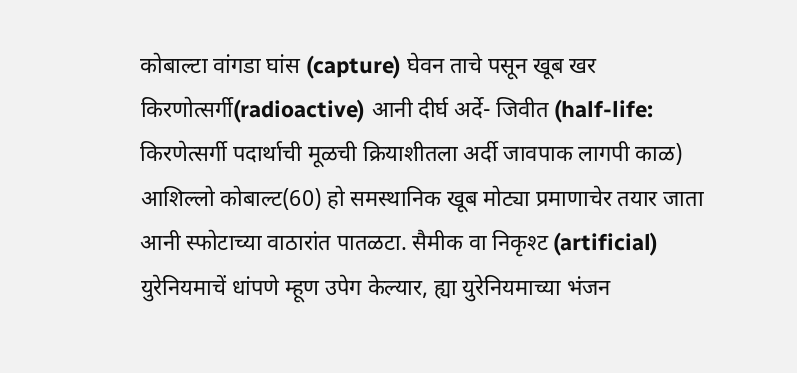कोबाल्टा वांगडा घांस (capture) घेवन ताचे पसून खूब खर किरणोत्सर्गी(radioactive) आनी दीर्घ अर्दे- जिवीत (half-life: किरणेत्सर्गी पदार्थाची मूळची क्रियाशीतला अर्दी जावपाक लागपी काळ) आशिल्लो कोबाल्ट(60) हो समस्थानिक खूब मोट्या प्रमाणाचेर तयार जाता आनी स्फोटाच्या वाठारांत पातळटा. सैमीक वा निकृश्ट (artificial) युरेनियमाचें धांपणे म्हूण उपेग केल्यार, ह्या युरेनियमाच्या भंजन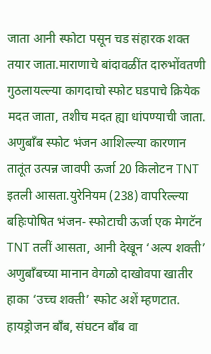जाता आनी स्फोटा पसून चड संहारक शक्त तयार जाता.माराणाचे बांदावळींत दारुभोंवतणी गुठलायल्ल्या कागदाचो स्फोट घडपाचे क्रियेक मदत जाता, तशीच मदत ह्या धांपण्याची जाता. अणुबाँब स्फोट भंजन आशिल्ल्या कारणान तातूंत उत्पन्न जावपी ऊर्जा 20 किलोटन TNT इतली आसता.युरेनियम (238) वापरिल्ल्या बहिःपोषित भंजन- स्फोटाची ऊर्जा एक मेगटॅन TNT तलीं आसता, आनी देखून ‘अल्प शक्ती’ अणुबाँबच्या मानान वेगळो दाखोवपा खातीर हाका ‘उच्च शक्ती’ स्फोट अशें म्हणटात. हायड्रोजन बाँब, संघटन बाँब वा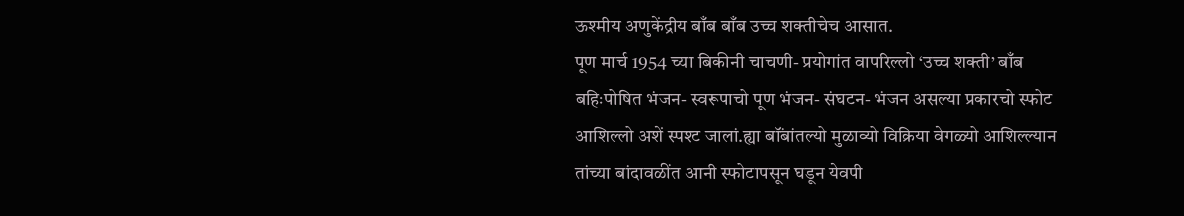ऊश्मीय अणुकेंद्रीय बाँब बाँब उच्च शक्तीचेच आसात.
पूण मार्च 1954 च्या बिकीनी चाचणी- प्रयोगांत वापरिल्लो ‘उच्च शक्ती’ बाँब बहिःपोषित भंजन- स्वरूपाचो पूण भंजन- संघटन- भंजन असल्या प्रकारचो स्फोट आशिल्लो अशें स्पश्ट जालां.ह्या बॉंबांतल्यो मुळाव्यो विक्रिया वेगळ्यो आशिल्ल्यान तांच्या बांदावळींत आनी स्फोटापसून घडून येवपी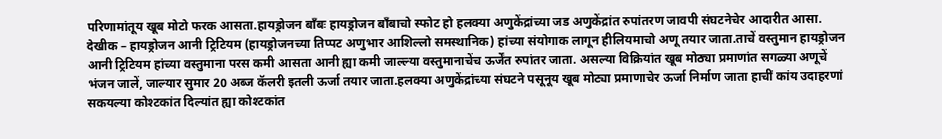परिणामांतूय खूब मोटो फरक आसता.हायड्रोजन बाँबः हायड्रोजन बाँबाचो स्फोट हो हलक्या अणुकेंद्रांच्या जड अणुकेंद्रांत रुपांतरण जावपी संघटनेचेर आदारीत आसा. देखीक – हायड्रोजन आनी ट्रिटियम (हायड्रोजनच्या तिप्पट अणुभार आशिल्लो समस्थानिक) हांच्या संयोगाक लागून हीलियमाचो अणू तयार जाता.ताचें वस्तुमान हायड्रोजन आनी ट्रिटियम हांच्या वस्तुमाना परस कमी आसता आनी ह्या कमी जाल्ल्या वस्तुमानाचेंच ऊर्जेंत रुपांतर जाता. असल्या विक्रियांत खूब मोठ्या प्रमाणांत सगळ्या अणूचें भंजन जालें, जाल्यार सुमार 20 अब्ज कॅलरी इतली ऊर्जा तयार जाता.हलक्या अणुकेंद्रांच्या संघटने पसूनूय खूब मोट्या प्रमाणाचेर ऊर्जा निर्माण जाता हाचीं कांय उदाहरणां सकयल्या कोश्टकांत दिल्यांत ह्या कोश्टकांत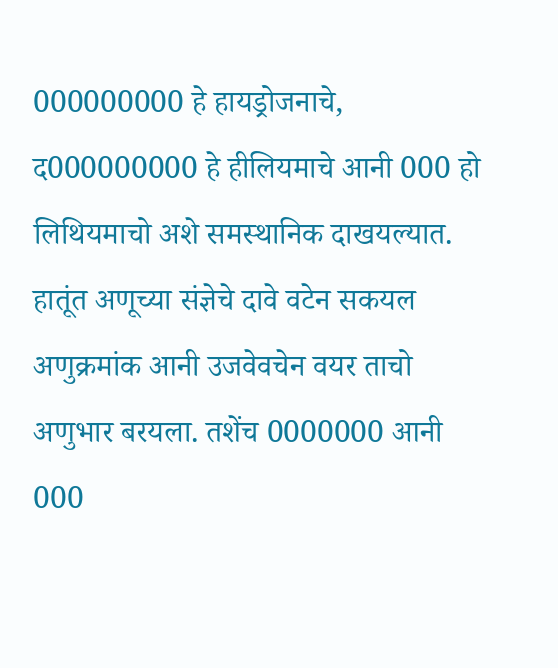000000000 हे हायड्रोजनाचे, द000000000 हे हीलियमाचे आनी 000 हो लिथियमाचो अशे समस्थानिक दाखयल्यात. हातूंत अणूच्या संज्ञेचे दावे वटेन सकयल अणुक्रमांक आनी उजवेवचेन वयर ताचो अणुभार बरयला. तशेंच 0000000 आनी 000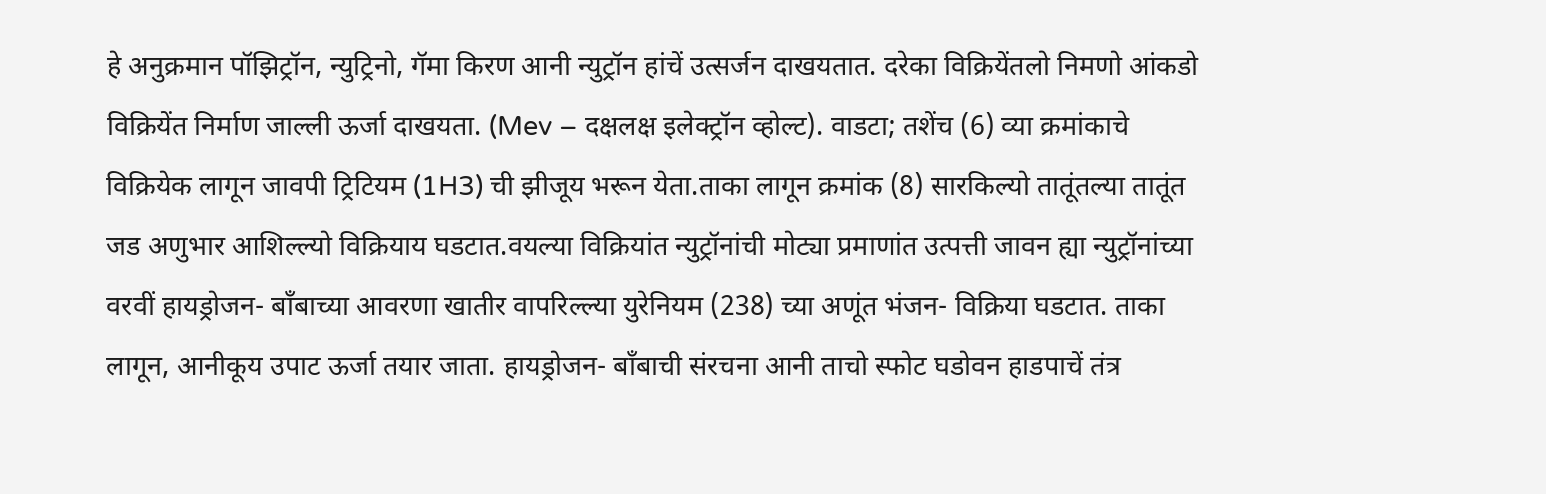हे अनुक्रमान पॉझिट्रॉन, न्युट्रिनो, गॅमा किरण आनी न्युट्रॉन हांचें उत्सर्जन दाखयतात. दरेका विक्रियेंतलो निमणो आंकडो विक्रियेंत निर्माण जाल्ली ऊर्जा दाखयता. (Mev – दक्षलक्ष इलेक्ट्रॉन व्होल्ट). वाडटा; तशेंच (6) व्या क्रमांकाचे विक्रियेक लागून जावपी ट्रिटियम (1H3) ची झीजूय भरून येता.ताका लागून क्रमांक (8) सारकिल्यो तातूंतल्या तातूंत जड अणुभार आशिल्ल्यो विक्रियाय घडटात.वयल्या विक्रियांत न्युट्रॉनांची मोट्या प्रमाणांत उत्पत्ती जावन ह्या न्युट्रॉनांच्या वरवीं हायड्रोजन- बाँबाच्या आवरणा खातीर वापरिल्ल्या युरेनियम (238) च्या अणूंत भंजन- विक्रिया घडटात. ताका लागून, आनीकूय उपाट ऊर्जा तयार जाता. हायड्रोजन- बाँबाची संरचना आनी ताचो स्फोट घडोवन हाडपाचें तंत्र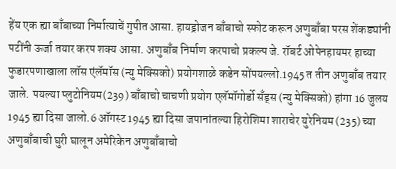हेंय एक ह्या बाँबाच्या निर्मात्याचें गुपीत आसा. हायड्रोजन बाँबाचो स्फोट करून अणुबाँबा परस शेंकड्यांनी पटींनी ऊर्जा तयार करप शक्य आसा. अणुबाँब निर्माण करपाचो प्रकल्प जे. रॉबर्ट ओपेनहायमर हाच्या फुडारपणाखाला लॉस एंलॅमॉस (न्यु मेक्सिको) प्रयोगशाळे कडेन सोंपयल्लो.1945 त तीन अणुबाँब तयार जाले. पयल्या प्लुटोनियम(239) बाँबाचो चाचणी प्रयोग एलॅमॉगोर्डो सॅंड्स (न्यु मेक्सिको) हांगा 16 जुलय 1945 ह्या दिसा जालो.6 ऑगस्ट 1945 ह्या दिसा जपानांतल्या हिरोशिमा शाराचेर युरेनियम (235) च्या अणुबाँबाची घुरी घालून अमेरिकेन अणुबाँबाचो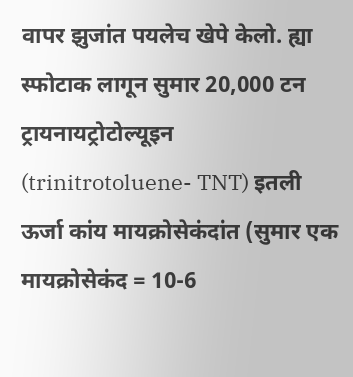वापर झुजांत पयलेच खेपे केलो. ह्या स्फोटाक लागून सुमार 20,000 टन ट्रायनायट्रोटोल्यूइन (trinitrotoluene- TNT) इतली ऊर्जा कांय मायक्रोसेकंदांत (सुमार एक मायक्रोसेकंद = 10-6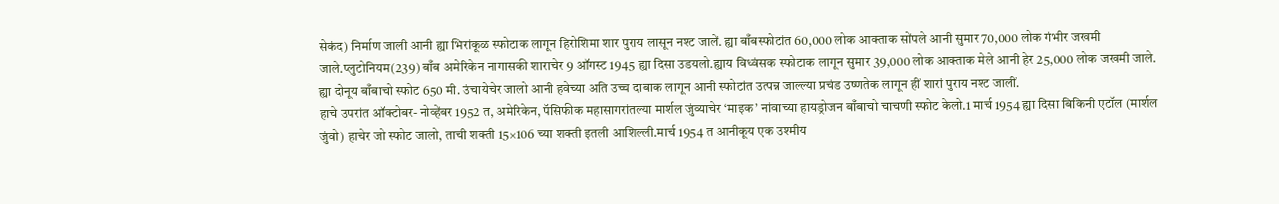सेकंद) निर्माण जाली आनी ह्या भिरांकूळ स्फोटाक लागून हिरोशिमा शार पुराय लासून नश्ट जालें. ह्या बाँबस्फोटांत 60,000 लोक आक्ताक सोंपले आनी सुमार 70,000 लोक गंभीर जखमी जाले.प्लुटोनियम(239) बाँब अमेरिकेन नागासकी शाराचेर 9 ऑगस्ट 1945 ह्या दिसा उडयलो.ह्याय विध्वंसक स्फोटाक लागून सुमार 39,000 लोक आक्ताक मेले आनी हेर 25,000 लोक जखमी जाले. ह्या दोनूय बाँबाचो स्फोट 650 मी. उंचायेचेर जालो आनी हवेच्या अति उच्च दाबाक लागून आनी स्फोटांत उत्पन्न जाल्ल्या प्रचंड उष्णतेक लागून हीं शारां पुराय नश्ट जालीं.
हाचे उपरांत ऑक्टोबर- नोव्हेंबर 1952 त, अमेरिकेन, पॅसिफीक महासागरांतल्या मार्शल जुंव्याचेर ‘माइक’ नांवाच्या हायड्रोजन बाँबाचो चाचणी स्फोट केलो.1 मार्च 1954 ह्या दिसा बिकिनी एटॉल (मार्शल जुंवो) हाचेर जो स्फोट जालो, ताची शक्ती 15×106 च्या शक्ती इतली आशिल्ली.मार्च 1954 त आनीकूय एक उश्मीय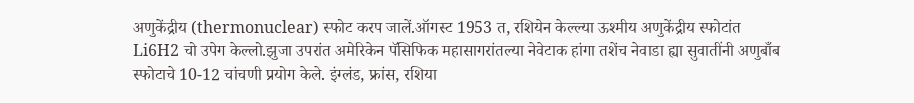अणुकेंद्रीय (thermonuclear) स्फोट करप जालें.ऑगस्ट 1953 त, रशियेन केल्ल्या ऊश्मीय अणुकेंद्रीय स्फोटांत Li6H2 चो उपेग केल्लो.झुजा उपरांत अमेरिकेन पॅसिफिक महासागरांतल्या नेवेटाक हांगा तशेंच नेवाडा ह्या सुवातींनी अणुबाँब स्फोटाचे 10-12 चांचणी प्रयोग केले. इंग्लंड, फ्रांस, रशिया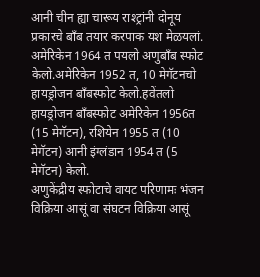आनी चीन ह्या चारूय राश्ट्रांनी दोनूय प्रकारचे बाँब तयार करपाक यश मेळयलां. अमेरिकेन 1964 त पयलो अणुबाँब स्फोट केलो.अमेरिकेन 1952 त, 10 मेगॅटनचो हायड्रोजन बाँबस्फोट केलो.हवेंतलो हायड्रोजन बाँबस्फोट अमेरिकेन 1956त (15 मेगॅटन), रशियेन 1955 त (10 मेगॅटन) आनी इंग्लंडान 1954 त (5 मेगॅटन) केलो.
अणुकेंद्रीय स्फोटाचे वायट परिणामः भंजन विक्रिया आसूं वा संघटन विक्रिया आसूं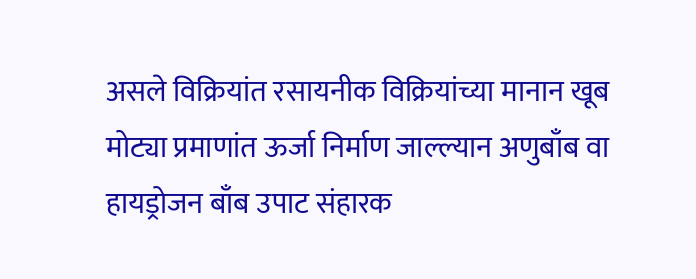असले विक्रियांत रसायनीक विक्रियांच्या मानान खूब मोट्या प्रमाणांत ऊर्जा निर्माण जाल्ल्यान अणुबाँब वा हायड्रोजन बाँब उपाट संहारक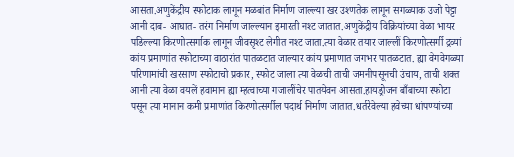आसता.अणुकेंद्रीय स्फोटाक लागून मळबांत निर्माण जाल्ल्या खर उश्णतेक लागून सगळ्याक उजो पेट्टा आनी दाब- आघात- तरंग निर्माण जाल्ल्यान इमारती नश्ट जातात.अणुकेंद्रीय विक्रियांच्या वेळा भायर पडिल्ल्या किरणोत्सर्गाक लागून जीवसृश्ट लेगीत नश्ट जाता.त्या वेळार तयार जाल्लीं किरणोत्सर्गी द्रव्यां कांय प्रमाणांत स्फोटाच्या वाठारांत पातळटात जाल्यार कांय प्रमाणात जगभर पातळटात. ह्या वेगवेगळ्या परिणामांची खरसाण स्फोटाचो प्रकार, स्फोट जाला त्या वेळची ताची जमनीपसूनची उंचाय, ताची शक्त आनी त्या वेळा वयलें हवामान ह्या म्हत्वाच्या गजालींचेर पातयेवन आसता.हायड्रोजन बाँबाच्या स्फोटा पसून त्या मानान कमी प्रमाणांत किरणोत्सर्गील पदार्थ निर्माण जातात.धर्तरेवेल्या हवेच्या धांपण्यांच्या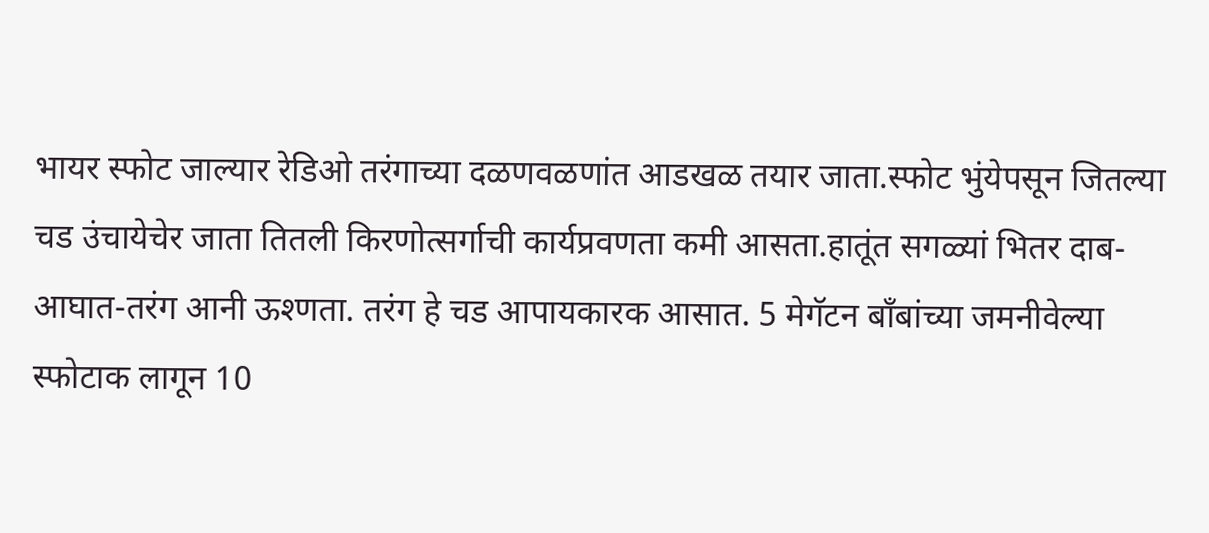भायर स्फोट जाल्यार रेडिओ तरंगाच्या दळणवळणांत आडखळ तयार जाता.स्फोट भुंयेपसून जितल्या चड उंचायेचेर जाता तितली किरणोत्सर्गाची कार्यप्रवणता कमी आसता.हातूंत सगळ्यां भितर दाब-आघात-तरंग आनी ऊश्णता. तरंग हे चड आपायकारक आसात. 5 मेगॅटन बाँबांच्या जमनीवेल्या स्फोटाक लागून 10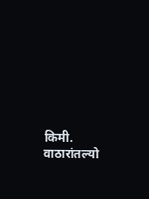किमी. वाठारांतल्यो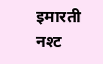इमारती नश्ट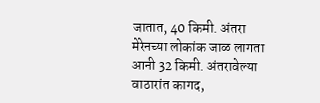जातात, 40 किमी. अंतरा मेरेनच्या लोकांक जाळ लागता आनी 32 किमी. अंतरावेल्या वाठारांत कागद,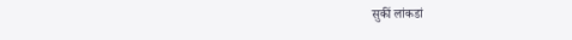सुकीं लांकडां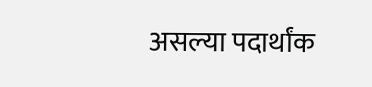असल्या पदार्थांक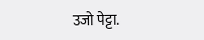उजो पेट्टा.